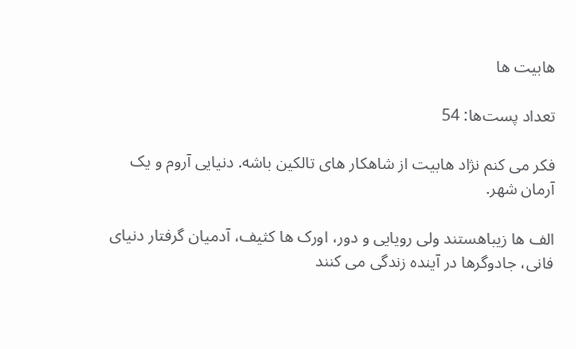هابيت ها

تعداد پست‌ها: 54

فکر می کنم نژاد هابيت از شاهکار های تالکين باشه. دنيايی آروم و يک آرمان شهر.

الف ها زيباهستند ولی رويايی و دور، اورک ها کثيف، آدميان گرفتار دنيای فانی، جادوگرها در آينده زندگی می کنند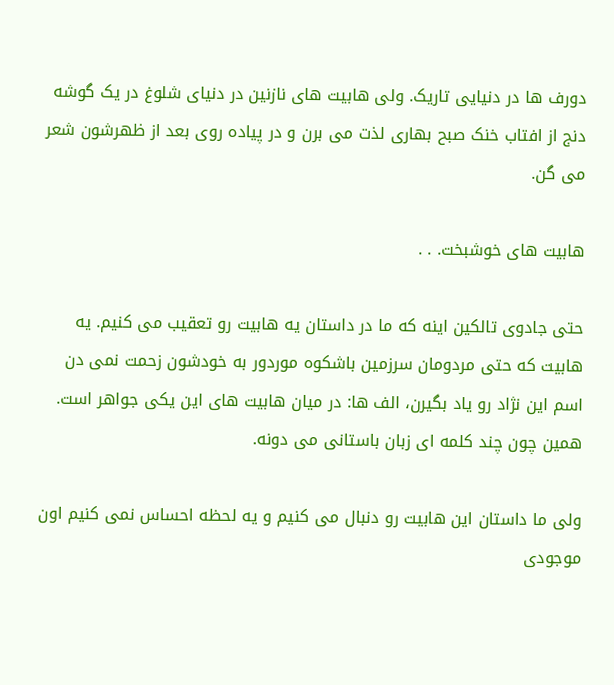دورف ها در دنيایی تاريک. ولی هابيت های نازنين در دنيای شلوغ در يک گوشه دنج از افتاب خنک صبح بهاری لذت می برن و در پياده روی بعد از ظهرشون شعر می گن.

هابيت های خوشبخت. . .

حتی جادوی تالکين اينه که ما در داستان يه هابيت رو تعقيب می کنيم. يه هابيت که حتی مردومان سرزمين باشکوه موردور به خودشون زحمت نمی دن اسم اين نژاد رو ياد بگيرن، الف ها: در ميان هابيت های اين يکی جواهر است. همين چون چند کلمه ای زبان باستانی می دونه.

ولی ما داستان اين هابيت رو دنبال می کنيم و يه لحظه احساس نمی کنيم اون موجودی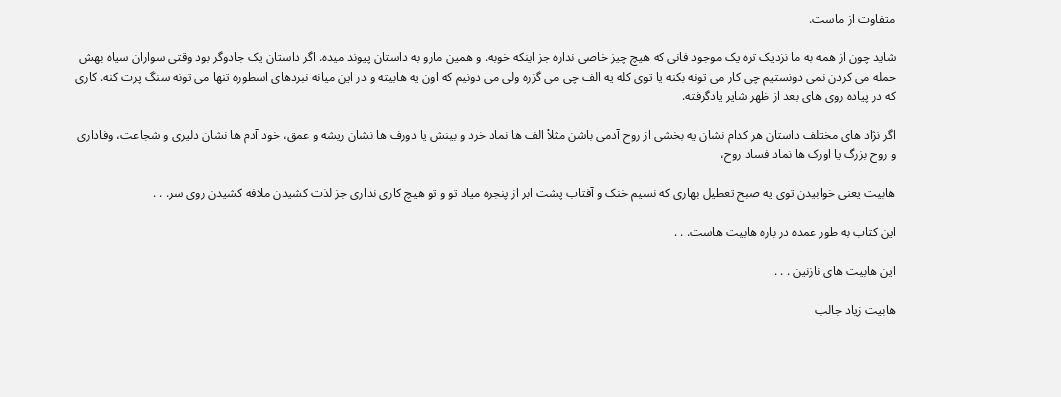متفاوت از ماست.

شاید چون از همه به ما نزدیک تره یک موجود فانی که هیچ چیز خاصی نداره جز اینکه خوبه. و همين مارو به داستان پيوند ميده. اگر داستان يک جادوگر بود وقتی سواران سياه بهش حمله می کردن نمی دونستيم چی کار می تونه بکنه يا توی کله يه الف چی می گزره ولی می دونيم که اون يه هابيته و در اين ميانه نبردهای اسطوره تنها می تونه سنگ پرت کنه. کاری که در پياده روی های بعد از ظهر شاير يادگرفته.

اگر نژاد های مختلف داستان هر کدام نشان يه بخشی از روح آدمی باشن مثلاْ الف ها نماد خرد و بينش يا دورف ها نشان ريشه و عمق، خود آدم ها نشان دليری و شجاعت، وفاداری و روح بزرگ يا اورک ها نماد فساد روح،

هابيت یعنی خوابيدن توی يه صبح تعطیل بهاری که نسيم خنک و آفتاب پشت ابر از پنجره مياد تو و تو هيچ کاری نداری جز لذت کشيدن ملافه کشيدن روی سر. . .

اين کتاب به طور عمده در باره هابيت هاست. . .

اين هابيت های نازنين . . .

هابیت زیاد جالب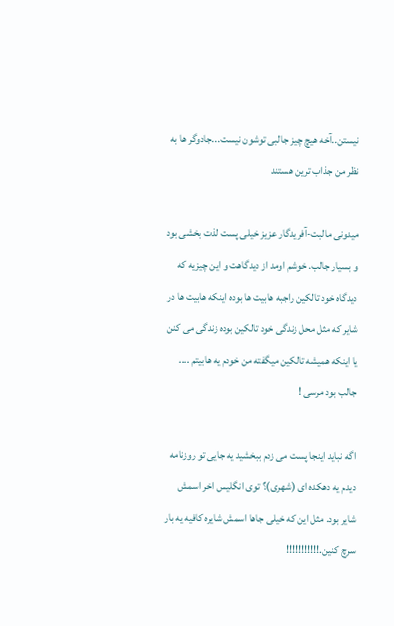نیستن..آخه هیچ چیز جالبی توشون نیست...جادوگر ها به نظر من جذاب ترین هستند

میدونی مالبت-آفریدگار عزیز خیلی پست لذت بخشی بود و بسیار جالب. خوشم اومد از دیدگاهت و این چیزیه که دیدگاه خود تالکین راجبه هابیت ها بوده اینکه هابیت ها در شایر که مثل محل زندگی خود تالکین بوده زندگی می کنن یا اینکه همیشه تالکین میگفته من خودم یه هابیتم .... جالب بود مرسی !

اگه نباید اینجا پست می زدم ببخشید یه جایی تو روزنامه دیدم یه دهکده ای (شهری)؟ توی انگلیس اخر اسمش شایر بود. مثل این که خیلی جاها اسمش شایره کافیه یه بار سرچ کنین.!!!!!!!!!!!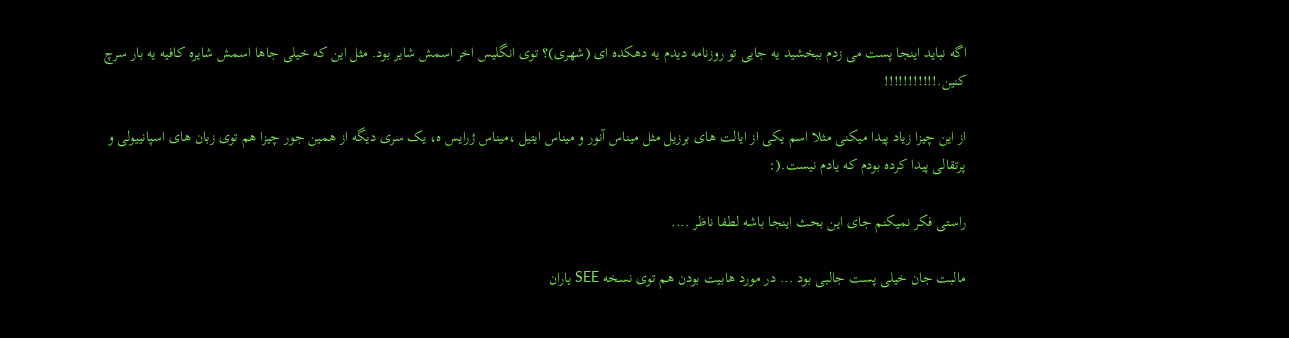اگه نباید اینجا پست می زدم ببخشید یه جایی تو روزنامه دیدم یه دهکده ای (شهری)؟ توی انگلیس اخر اسمش شایر بود. مثل این که خیلی جاها اسمش شایره کافیه یه بار سرچ کنین.!!!!!!!!!!!

از این چیزا زیاد پیدا میکنی مثلا اسم یکی از ایالت های برزیل مثل میناس آنور و میناس ایتیل ،میناس ژرایس ه، یک سری دیگه از همین جور چیزا هم توی زبان های اسپانییولی و پرتقالی پیدا کرده بودم که یادم نیست.(:

راستی فکر نمیکنم جای این بحث اینجا باشه لطفا ناظر ....

مالبت جان خیلی پست جالبی بود ... در مورد هابیت بودن هم توی نسخه SEE یاران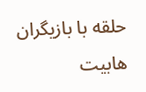حلقه با بازیگران هابیت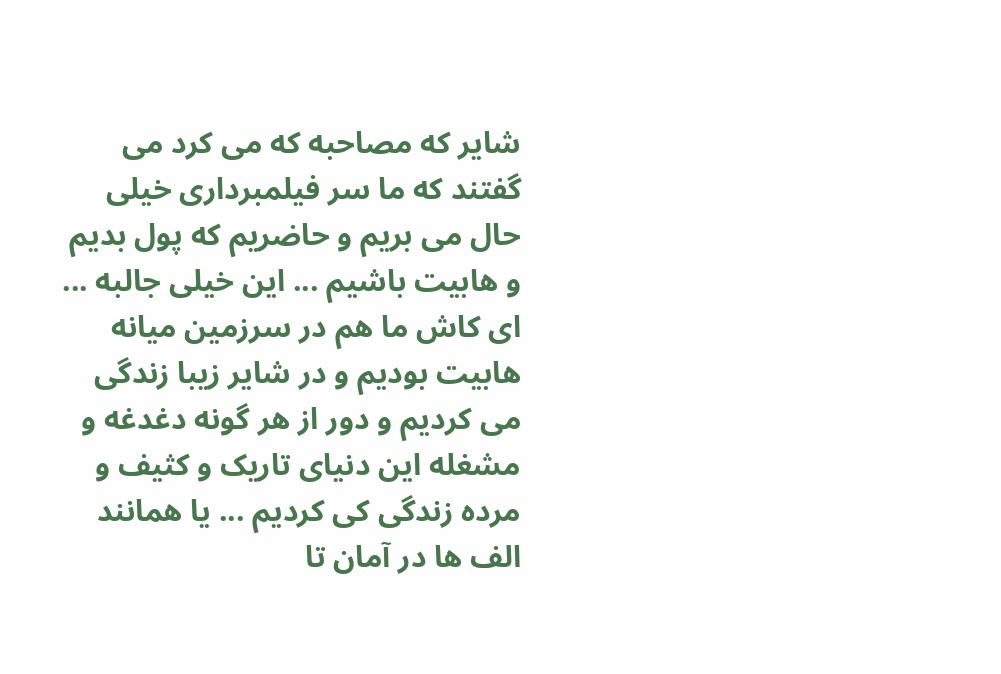شایر که مصاحبه که می کرد می گفتند که ما سر فیلمبرداری خیلی حال می بریم و حاضریم که پول بدیم و هابیت باشیم ... این خیلی جالبه ... ای کاش ما هم در سرزمین میانه هابیت بودیم و در شایر زیبا زندگی می کردیم و دور از هر گونه دغدغه و مشغله این دنیای تاریک و کثیف و مرده زندگی کی کردیم ... یا همانند الف ها در آمان تا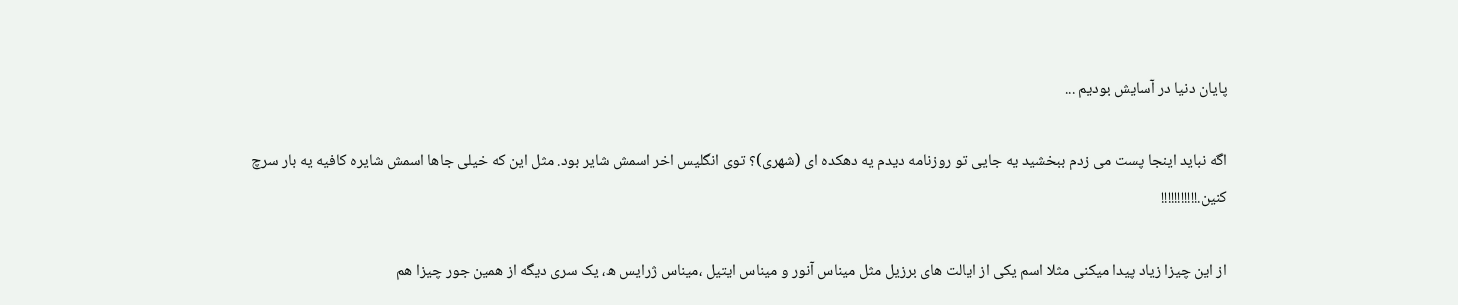پایان دنیا در آسایش بودیم ...

اگه نباید اینجا پست می زدم ببخشید یه جایی تو روزنامه دیدم یه دهکده ای (شهری)؟ توی انگلیس اخر اسمش شایر بود. مثل این که خیلی جاها اسمش شایره کافیه یه بار سرچ کنین.!!!!!!!!!!!

از این چیزا زیاد پیدا میکنی مثلا اسم یکی از ایالت های برزیل مثل میناس آنور و میناس ایتیل ،میناس ژرایس ه، یک سری دیگه از همین جور چیزا هم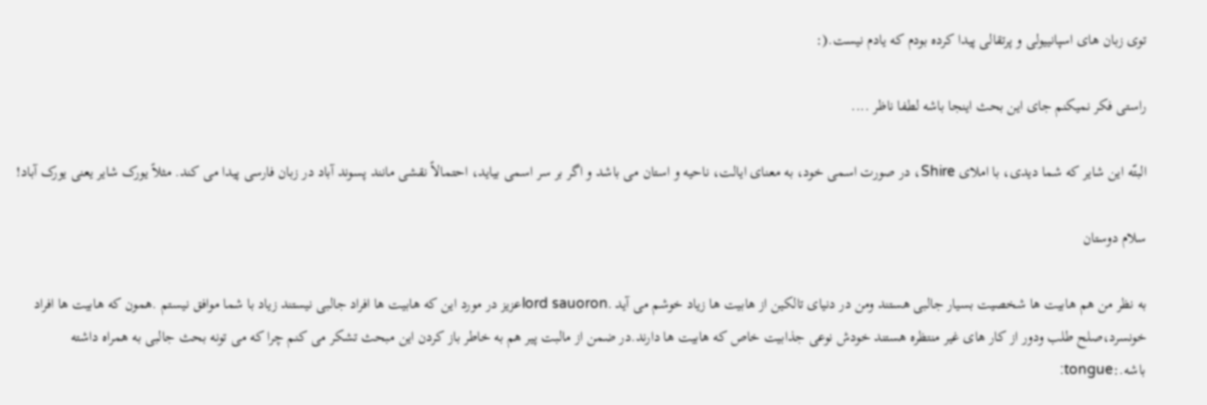توی زبان های اسپانییولی و پرتقالی پیدا کرده بودم که یادم نیست.(:

راستی فکر نمیکنم جای این بحث اینجا باشه لطفا ناظر ....

البتّه این شایر که شما دیدی، با املای Shire، در صورت اسمی خود، به معنای ایالت، ناحیه و استان می باشد و اگر بر سر اسمی بیاید، احتمالاً نقشی مانند پسوند آباد در زبان فارسی پیدا می کند. مثلاً یورک شایر یعنی یورک آباد!

سلام دوستان

به نظر من هم هابیت ها شخصیت بسیار جالبی هستند ومن در دنیای تالکین از هابیت ها زیاد خوشم می آید .lord sauoronعزیز در مورد این که هابیت ها افراد جالبی نیستند زیاد با شما موافق نیستم .همون که هابیت ها افراد خونسرد،صلح طلب ودور از کار های غیر منتظره هستند خودش نوعی جذابیت خاص که هابیت ها دارند.در ضمن از مالبت پیر هم به خاطر باز کردن این مبحث تشکر می کنم چرا که می تونه بحث جالبی به همراه داشته باشه.:tongue: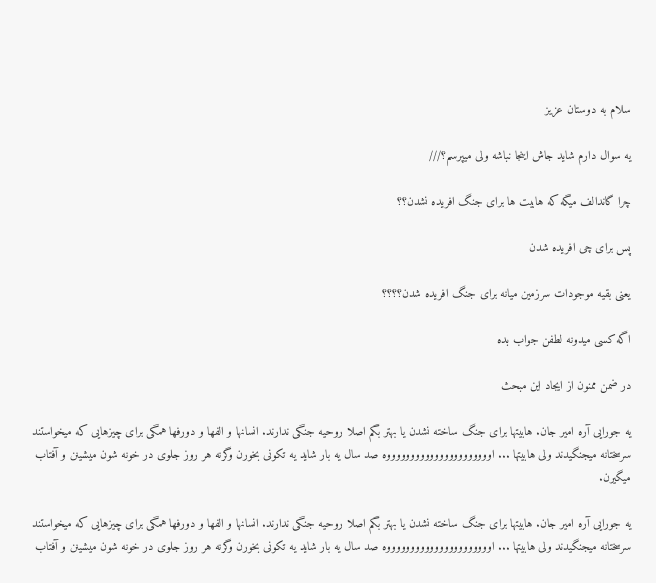سلام به دوستان عزیز

یه سوال دارم شاید جاش اینجا نباشه ولی میپرسم؟///

چرا گاندالف میگه که هابیت ها برای جنگ افریده نشدن؟؟

پس برای چی افریده شدن

یعنی بقیه موجودات سرزمین میانه برای جنگ افریده شدن؟؟؟؟

اگه کسی میدونه لطفن جواب بده

در ضمن ممنون از ایجاد این مبحث

یه جورایی آره امیر جان. هابیتها برای جنگ ساخته نشدن یا بهتر بگم اصلا روحیه جنگی ندارند. انسانها و الفها و دورفها همگی برای چیزهایی که میخواستند سرسختانه میجنگیدند ولی هابیتها ... اووووووووووووووووووووووه صد سال یه بار شاید یه تکونی بخورن وگرنه هر روز جلوی در خونه شون میشینن و آفتاب میگیرن.

یه جورایی آره امیر جان. هابیتها برای جنگ ساخته نشدن یا بهتر بگم اصلا روحیه جنگی ندارند. انسانها و الفها و دورفها همگی برای چیزهایی که میخواستند سرسختانه میجنگیدند ولی هابیتها ... اووووووووووووووووووووووه صد سال یه بار شاید یه تکونی بخورن وگرنه هر روز جلوی در خونه شون میشینن و آفتاب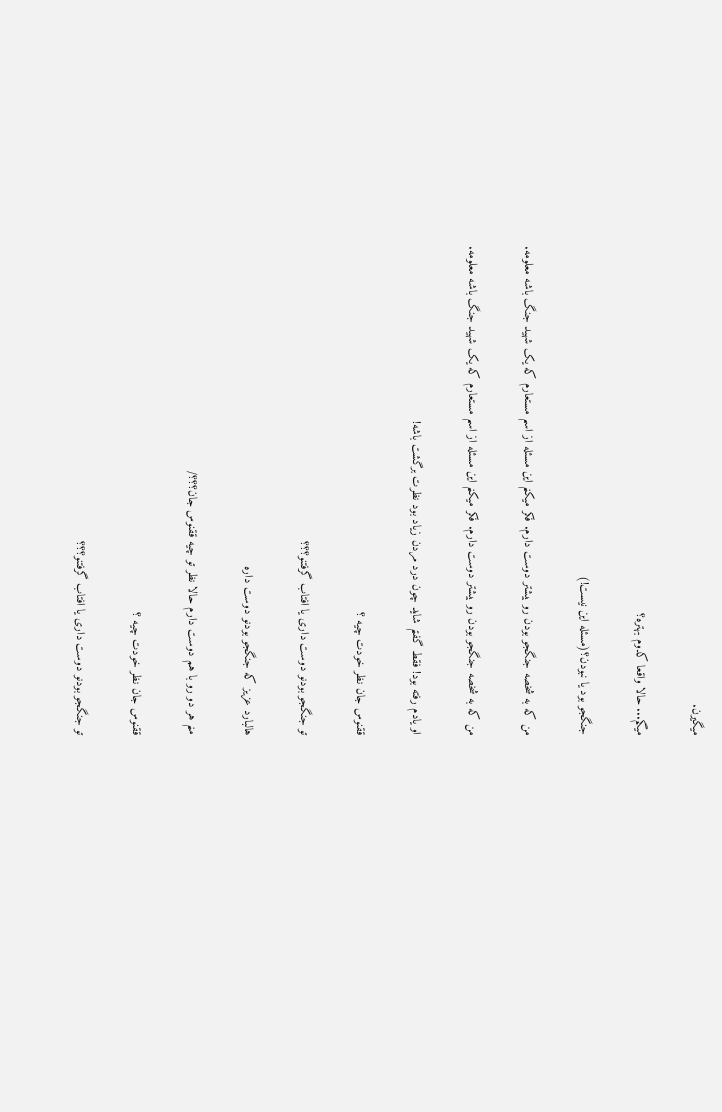میگیرن.

میگم... حالا واقعا کدوم بهتره؟

جنگجو بود یا نبودن؟(مسئله این نیست!)

من که به شخصه جنگجو بودن رو بیشتر دوست دارم. فکر میکنم این مسئله از اسم مستعارم که یک شهید جنگ باشه معلومه.

من که به شخصه جنگجو بودن رو بیشتر دوست دارم. فکر میکنم این مسئله از اسم مستعارم که یک شهید جنگ باشه معلومه.

او یادم رفته بود! فقط گفتم شاید چون درد مردن زیاد بود نظرت برگشت باشه!

ققنوس جان نظر خودت چیه ؟

تو جنگجو بودنو دوست داری یا افتاب گرفتنو؟؟؟

هالبارد عزیز که جنگجو بودنو دوست داره

منم هر دو رو با هم دوست دارم حالا نظر تو چیه ققنوس جان؟؟؟/

ققنوس جان نظر خودت چیه ؟

تو جنگجو بودنو دوست داری یا افتاب گرفتنو؟؟؟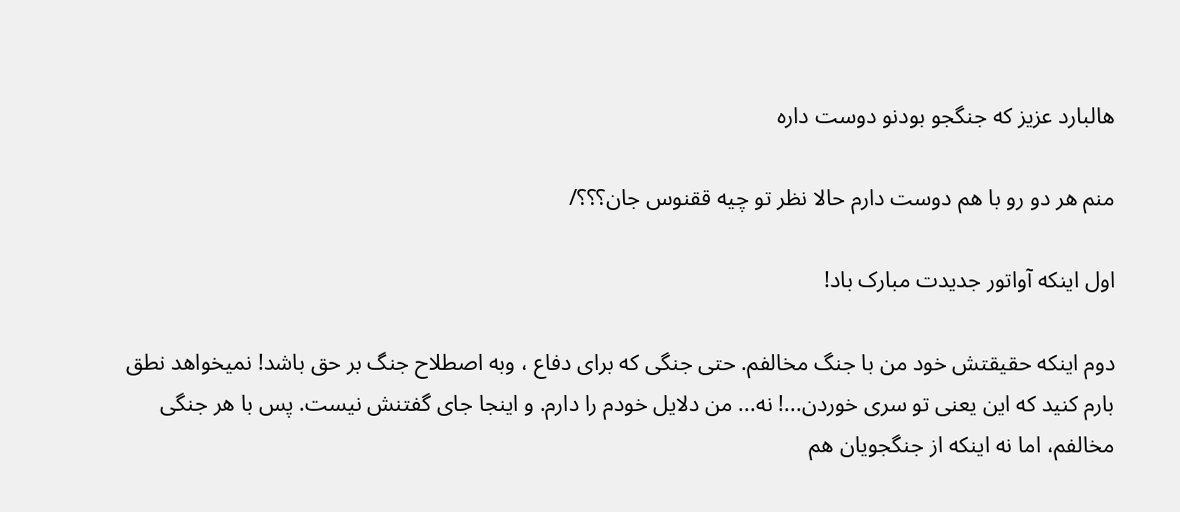هالبارد عزیز که جنگجو بودنو دوست داره

منم هر دو رو با هم دوست دارم حالا نظر تو چیه ققنوس جان؟؟؟/

اول اینکه آواتور جدیدت مبارک باد!

دوم اینکه حقیقتش خود من با جنگ مخالفم. حتی جنگی که برای دفاع ، وبه اصطلاح جنگ بر حق باشد! نمیخواهد نطق بارم کنید که این یعنی تو سری خوردن...! نه... من دلایل خودم را دارم. و اینجا جای گفتنش نیست. پس با هر جنگی مخالفم، اما نه اینکه از جنگجویان هم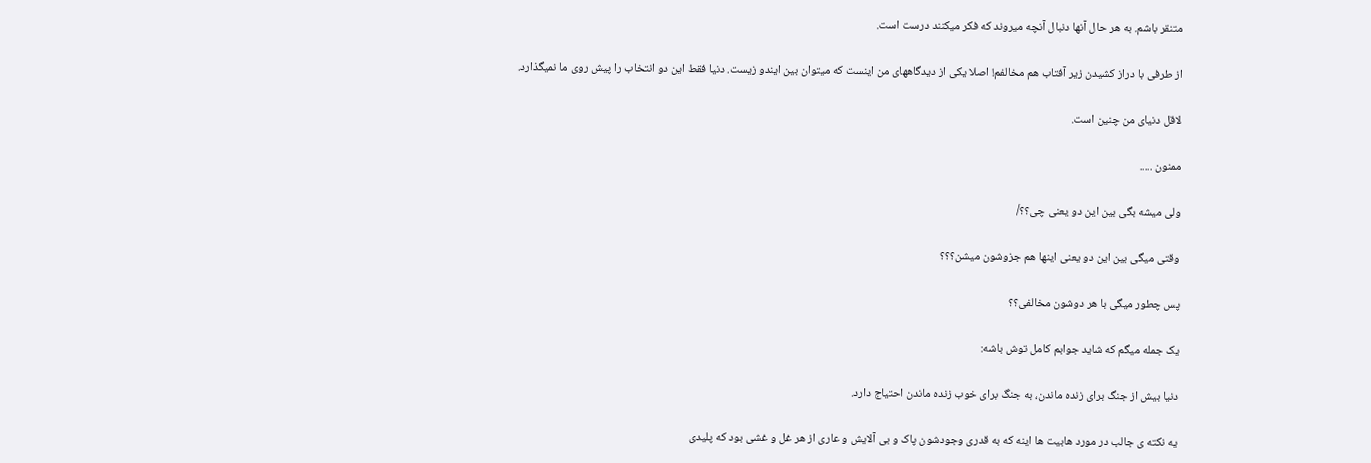متنقر باشم. به هر حال آنها دنبال آنچه میروند که فکر میکنند درست است.

از طرفی با دراز کشیدن زیر آفتاب هم مخالفم! اصلا یکی از دیدگاههای من اینست که میتوان بین ایندو زیست. دنیا فقط این دو انتخاب را پیش روی ما نمیگذارد.

لاقل دنیای من چنین است.

ممنون .....

ولی میشه بگی بین این دو یعنی چی؟؟/

وقتی میگی بین این دو یعنی اینها هم جزوشون میشن؟؟؟

پس چطور میگی با هر دوشون مخالفی؟؟

یک جمله میگم که شاید جوابم کامل توش باشه:

دنیا بیش از جنگ برای زنده ماندن، به جنگ برای خوب زنده ماندن احتیاج دارد.

یه نکته ی جالب در مورد هابیت ها اینه که به قدری وجودشون پاک و بی آلایش و عاری از هر غل و غشی بود که پلیدی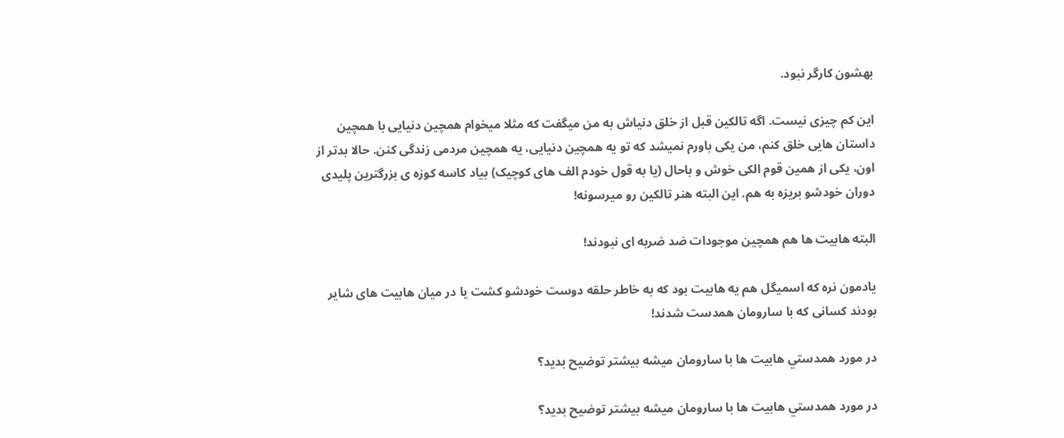بهشون کارگر نبود.

این کم چیزی نیست. اگه تالکین قبل از خلق دنیاش به من میگفت که مثلا میخوام همچین دنیایی با همچین داستان هایی خلق کنم، من یکی باورم نمیشد که تو یه همچین دنیایی، یه همچین مردمی زندگی کنن. حالا بدتر از اون، یکی از همین قوم الکی خوش و باحال (یا به قول خودم الف های کوچیک) بیاد کاسه کوزه ی بزرگترین پلیدی دوران خودشو بریزه به هم. این البته هنر تالکین رو میرسونه!

البته هابیت ها هم همچین موجودات ضد ضربه ای نبودند!

یادمون نره که اسمیگل هم یه هابیت بود که به خاطر حلقه دوست خودشو کشت یا در میان هابیت های شایر بودند کسانی که با سارومان همدست شدند!

در مورد همدستي هابيت ها با سارومان ميشه بيشتر توضيح بديد؟

در مورد همدستي هابيت ها با سارومان ميشه بيشتر توضيح بديد؟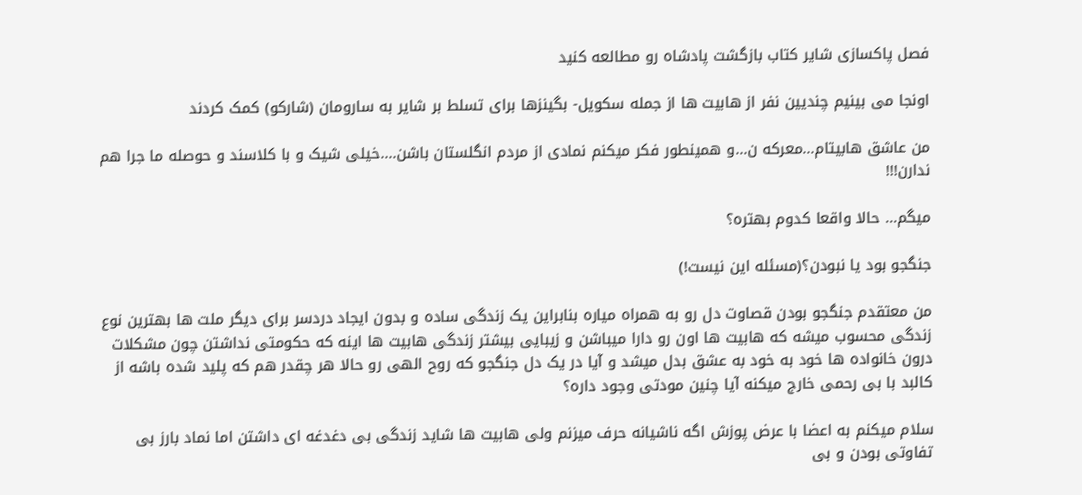فصل پاکسازی شایر کتاب بازگشت پادشاه رو مطالعه کنید

اونجا می بینیم چندیین نفر از هابیت ها از جمله سکویل- بگینزها برای تسلط بر شایر به سارومان (شارکو) کمک کردند

من عاشق هابیتام...معرکه ن...و همینطور فکر میکنم نمادی از مردم انگلستان باشن....خیلی شیک و با کلاسند و حوصله ما جرا هم ندارن!!!

میگم... حالا واقعا کدوم بهتره؟

جنگجو بود یا نبودن؟(مسئله این نیست!)

من معتقدم جنگجو بودن قصاوت دل رو به همراه میاره بنابراین یک زندگی ساده و بدون ایجاد دردسر برای دیگر ملت ها بهترین نوع زندگی محسوب میشه که هابیت ها اون رو دارا میباشن و زیبایی بیشتر زندگی هابیت ها اینه که حکومتی نداشتن چون مشکلات درون خانواده ها خود به خود به عشق بدل میشد و آیا در یک دل جنگجو که روح الهی رو حالا هر چقدر هم که پلید شده باشه از کالبد با بی رحمی خارج میکنه آیا چنین مودتی وجود داره؟

سلام میکنم به اعضا با عرض پوزش اگه ناشیانه حرف میزنم ولی هابیت ها شاید زندگی بی دغدغه ای داشتن اما نماد بارز بی تفاوتی بودن و بی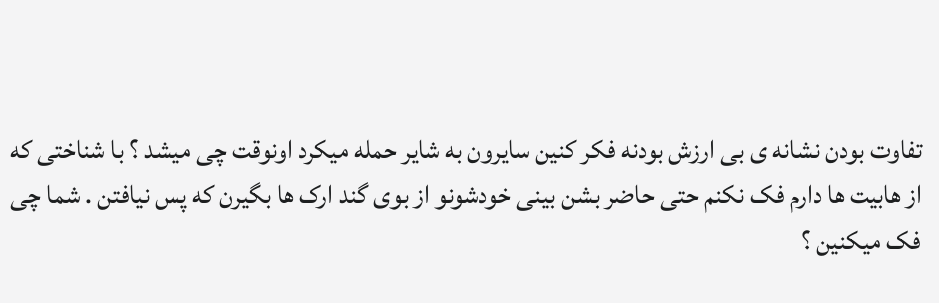تفاوت بودن نشانه ی بی ارزش بودنه فکر کنین سایرون به شایر حمله میکرد اونوقت چی میشد ؟ با شناختی که از هابیت ها دارم فک نکنم حتی حاضر بشن بینی خودشونو از بوی گند ارک ها بگیرن که پس نیافتن . شما چی فک میکنین ؟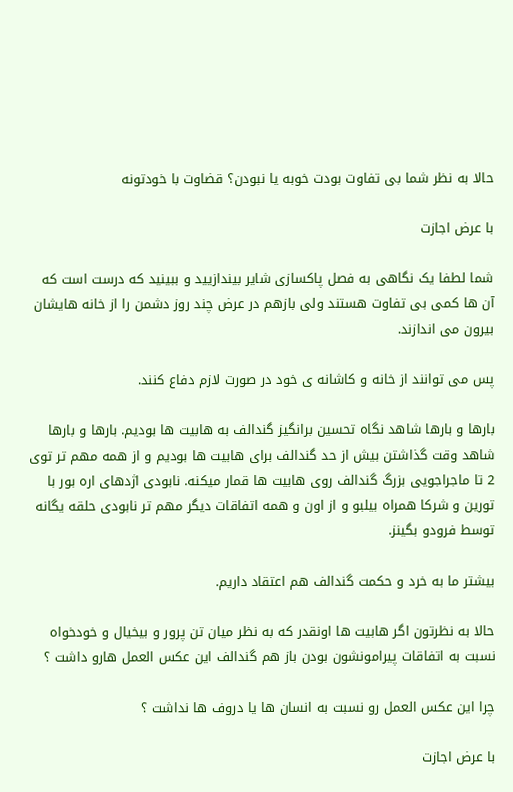حالا به نظر شما بی تفاوت بودت خوبه یا نبودن؟ قضاوت با خودتونه

با عرض اجازت

شما لطفا یک نگاهی به فصل پاکسازی شایر بیندازیید و ببینید که درست است که آن ها کمی بی تفاوت هستند ولی بازهم در عرض چند روز دشمن را از خانه هایشان بیرون می اندازند.

پس می توانند از خانه و کاشانه ی خود در صورت لازم دفاع کنند.

بارها و بارها شاهد نگاه تحسین برانگیز گندالف به هابیت ها بودیم. بارها و بارها شاهد وقت گذاشتن بیش از حد گندالف برای هابیت ها بودیم و از همه مهم تر توی 2 تا ماجراجویی بزرگ گندالف روی هابیت ها قمار میکنه. نابودی اژدهای اره بور با تورین و شرکا همراه بیلبو و از اون و همه اتفاقات دیگر مهم تر نابودی حلقه یگانه توسط فرودو بگینز.

بیشتر ما به خرد و حکمت گندالف هم اعتقاد داریم.

حالا به نظرتون اگر هابیت ها اونقدر که به نظر میان تن پرور و بیخیال و خودخواه نسبت به اتفاقات پیرامونشون بودن باز هم گندالف این عکس العمل هارو داشت ؟

چرا این عکس العمل رو نسبت به انسان ها یا دروف ها نداشت ؟

با عرض اجازت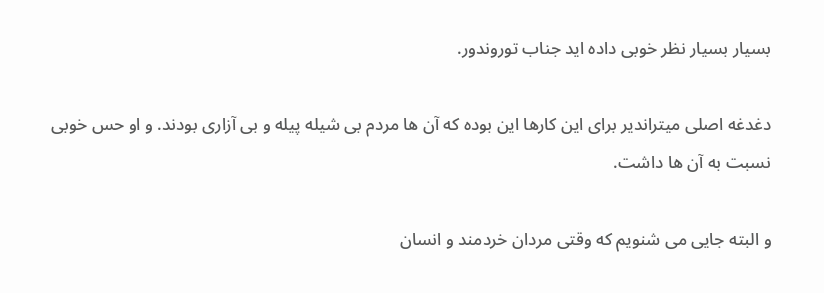بسیار بسیار نظر خوبی داده اید جناب توروندور.

دغدغه اصلی میتراندیر برای این کارها این بوده که آن ها مردم بی شیله پیله و بی آزاری بودند. و او حس خوبی نسبت به آن ها داشت.

و البته جایی می شنویم که وقتی مردان خردمند و انسان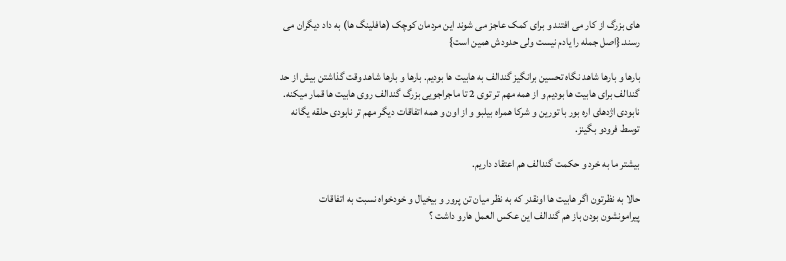های بزرگ از کار می افتند و برای کمک عاجز می شوند این مردمان کوچک (هافلینگ ها) به داد دیگران می رسند.{اصل جمله را یادم نیست ولی حدودش همین است}

بارها و بارها شاهد نگاه تحسین برانگیز گندالف به هابیت ها بودیم. بارها و بارها شاهد وقت گذاشتن بیش از حد گندالف برای هابیت ها بودیم و از همه مهم تر توی 2 تا ماجراجویی بزرگ گندالف روی هابیت ها قمار میکنه. نابودی اژدهای اره بور با تورین و شرکا همراه بیلبو و از اون و همه اتفاقات دیگر مهم تر نابودی حلقه یگانه توسط فرودو بگینز.

بیشتر ما به خرد و حکمت گندالف هم اعتقاد داریم.

حالا به نظرتون اگر هابیت ها اونقدر که به نظر میان تن پرور و بیخیال و خودخواه نسبت به اتفاقات پیرامونشون بودن باز هم گندالف این عکس العمل هارو داشت ؟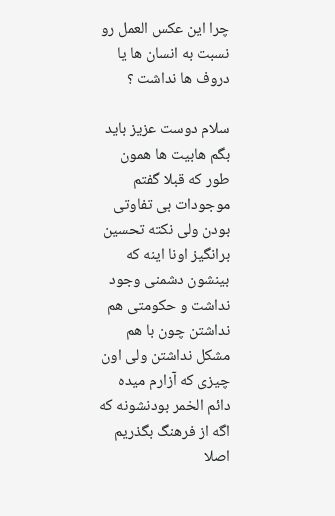چرا این عکس العمل رو نسبت به انسان ها یا دروف ها نداشت ؟

سلام دوست عزیز باید بگم هابیت ها همون طور که قبلا گفتم موجودات بی تفاوتی بودن ولی نکته تحسین برانگیز اونا اینه که بینشون دشمنی وجود نداشت و حکومتی هم نداشتن چون با هم مشکل نداشتن ولی اون چیزی که آزارم میده دائم الخمر بودنشونه که اگه از فرهنگ بگذریم اصلا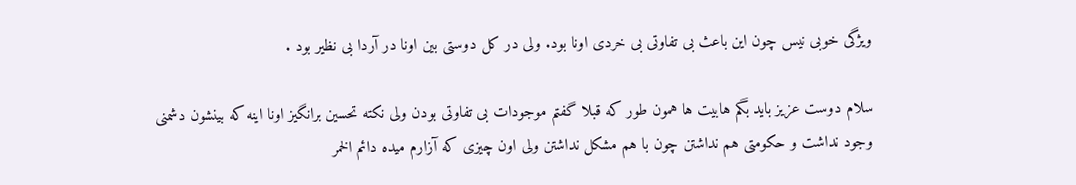ویژگی خوبی نیس چون این باعث بی تفاوتی بی خردی اونا بود. ولی در کل دوستی بین اونا در آردا بی نظیر بود .

سلام دوست عزیز باید بگم هابیت ها همون طور که قبلا گفتم موجودات بی تفاوتی بودن ولی نکته تحسین برانگیز اونا اینه که بینشون دشمنی وجود نداشت و حکومتی هم نداشتن چون با هم مشکل نداشتن ولی اون چیزی که آزارم میده دائم الخمر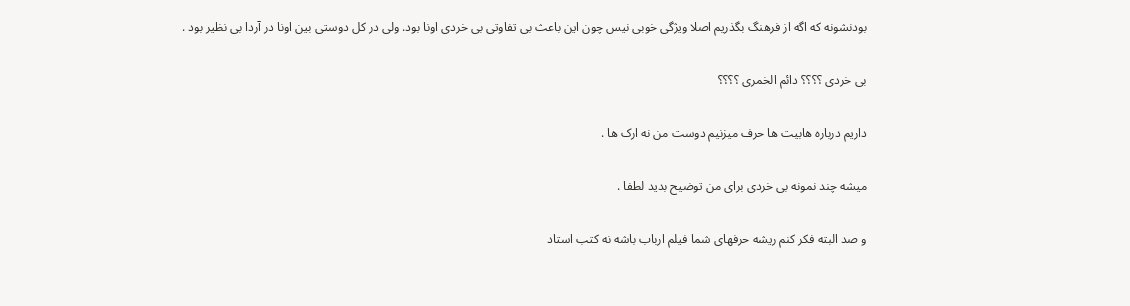بودنشونه که اگه از فرهنگ بگذریم اصلا ویژگی خوبی نیس چون این باعث بی تفاوتی بی خردی اونا بود. ولی در کل دوستی بین اونا در آردا بی نظیر بود .

بی خردی ؟؟؟؟ دائم الخمری ؟؟؟؟

داریم درباره هابیت ها حرف میزنیم دوست من نه ارک ها .

میشه چند نمونه بی خردی برای من توضیح بدید لطفا .

و صد البته فکر کنم ریشه حرفهای شما فیلم ارباب باشه نه کتب استاد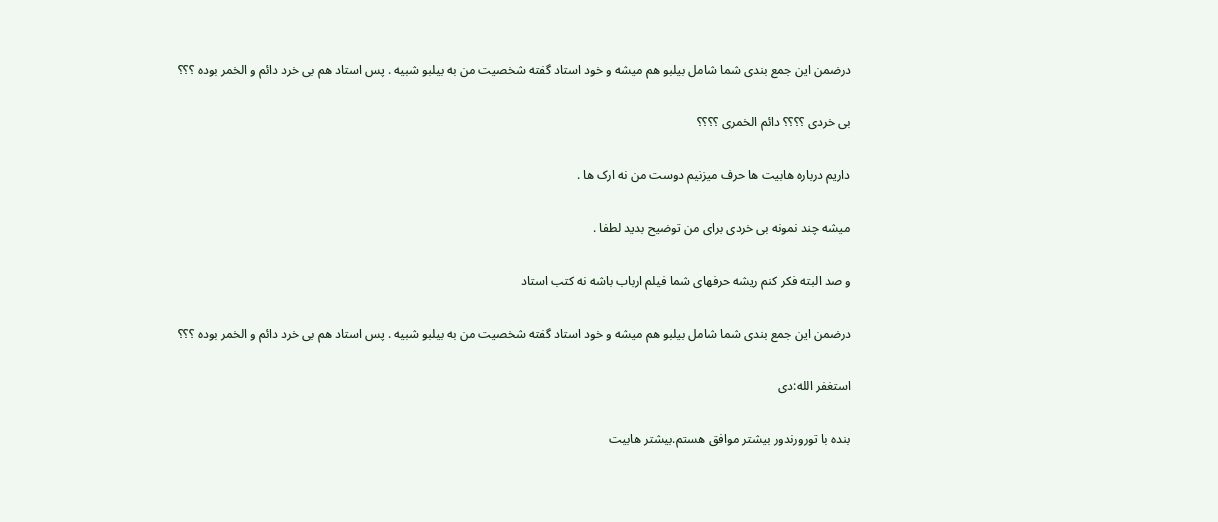درضمن این جمع بندی شما شامل بیلبو هم میشه و خود استاد گفته شخصیت من به بیلبو شبیه . پس استاد هم بی خرد دائم و الخمر بوده ؟؟؟

بی خردی ؟؟؟؟ دائم الخمری ؟؟؟؟

داریم درباره هابیت ها حرف میزنیم دوست من نه ارک ها .

میشه چند نمونه بی خردی برای من توضیح بدید لطفا .

و صد البته فکر کنم ریشه حرفهای شما فیلم ارباب باشه نه کتب استاد

درضمن این جمع بندی شما شامل بیلبو هم میشه و خود استاد گفته شخصیت من به بیلبو شبیه . پس استاد هم بی خرد دائم و الخمر بوده ؟؟؟

استغفر الله:دی

بنده با تورورندور بیشتر موافق هستم.بیشتر هابیت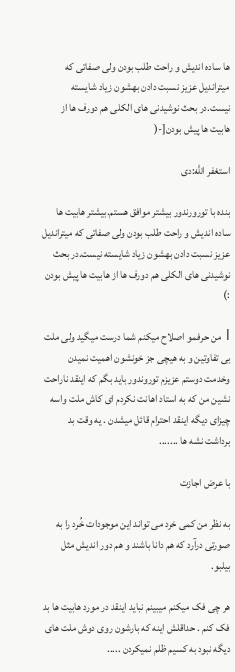ها ساده اندیش و راحت طلب بودن ولی صفاتی که میتراندیل عزیز نسبت دادن بهشون زیاد شایسته نیست.در بحث نوشیدنی های الکلی هم دورف ها از هابیت ها پیش بودن[-(

استغفر الله:دی

بنده با تورورندور بیشتر موافق هستم.بیشتر هابیت ها ساده اندیش و راحت طلب بودن ولی صفاتی که میتراندیل عزیز نسبت دادن بهشون زیاد شایسته نیست.در بحث نوشیدنی های الکلی هم دورف ها از هابیت ها پیش بودن :)

l من حرفمو اصلاح میکنم شما درست میگید ولی ملت بی تفاوتین و به هیچی جز خونشون اهمیت نمیدن وخدمت دوستم عزیزم توروندور باید بگم که اینقد ناراحت نشین من که به استاد اهانت نکردم ای کاش ملت واسه چیزای دیگه اینقد احترام قائل میشدن . یه وقت بد برداشت نشه ها .......

با عرض اجازت

به نظر من کمی خرد می تواند این موجودات خُرد را به صورتی درآرد که هم دانا باشند و هم دور اندیش مثل بیلبو.

هر چی فک میکنم میبینم نباید اینقد در مورد هابیت ها بد فک کنم . حداقلش اینه که بارشون روی دوش ملت های دیگه نبود به کسیم ظلم نمیکردن .....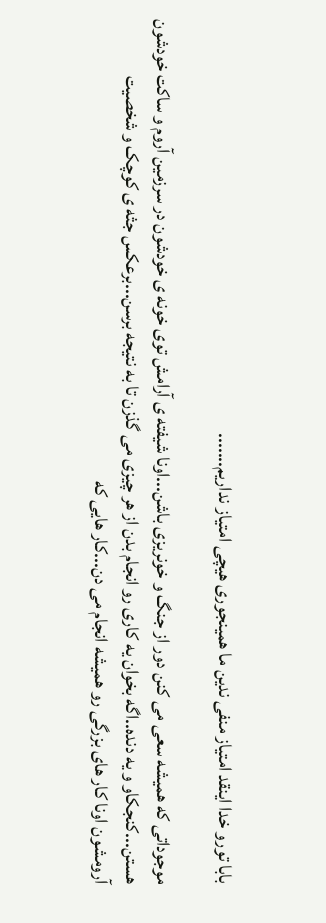بابا تورو خدا اینقد امتیاز منفی ندین ما همینجوری هیچی امتیاز نداریم.......

موجوداتی که همیشه سعی می کنن دور از جنگ و خونریزی باشن...اونا شیفته ی آرامش توی خونه ی خودشون در سرزمین آروم و ساکت خودشون هستن...کنجکاو و یه دنده..اگه بخوان یه کاری رو انجام بدن از هر چیزی می گذزن تا به نتیجه برسن...برعکس جثه ی کوچک و شخصیت آرومشون اونا کار های بزرگی رو همیشه انجام می دن...کار هایی که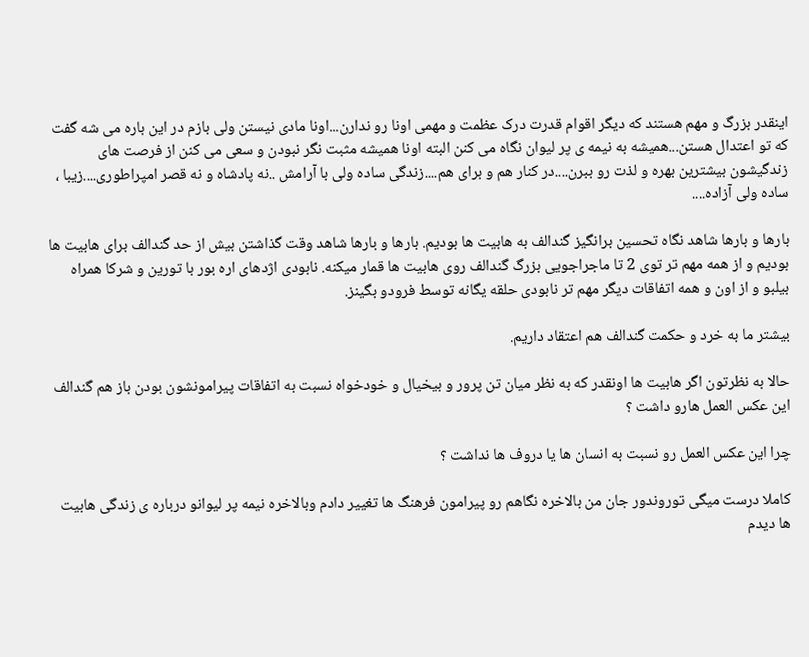اینقدر بزرگ و مهم هستند که دیگر اقوام قدرت درک عظمت و مهمی اونا رو ندارن...اونا مادی نیستن ولی بازم در این باره می شه گفت که تو اعتدال هستن...همیشه به نیمه ی پر لیوان نگاه می کنن البته اونا همیشه مثبت نگر نبودن و سعی می کنن از فرصت های زندگیشون بیشترین بهره و لذت رو ببرن....در کنار هم و برای هم....زندگی ساده ولی با آرامش ..نه پادشاه و نه قصر امپراطوری....زیبا ، ساده ولی آزاده....

بارها و بارها شاهد نگاه تحسین برانگیز گندالف به هابیت ها بودیم. بارها و بارها شاهد وقت گذاشتن بیش از حد گندالف برای هابیت ها بودیم و از همه مهم تر توی 2 تا ماجراجویی بزرگ گندالف روی هابیت ها قمار میکنه. نابودی اژدهای اره بور با تورین و شرکا همراه بیلبو و از اون و همه اتفاقات دیگر مهم تر نابودی حلقه یگانه توسط فرودو بگینز.

بیشتر ما به خرد و حکمت گندالف هم اعتقاد داریم.

حالا به نظرتون اگر هابیت ها اونقدر که به نظر میان تن پرور و بیخیال و خودخواه نسبت به اتفاقات پیرامونشون بودن باز هم گندالف این عکس العمل هارو داشت ؟

چرا این عکس العمل رو نسبت به انسان ها یا دروف ها نداشت ؟

کاملا درست میگی توروندور جان من بالاخره نگاهم رو پیرامون فرهنگ ها تغییر دادم وبالاخره نیمه پر لیوانو درباره ی زندگی هابیت ها دیدم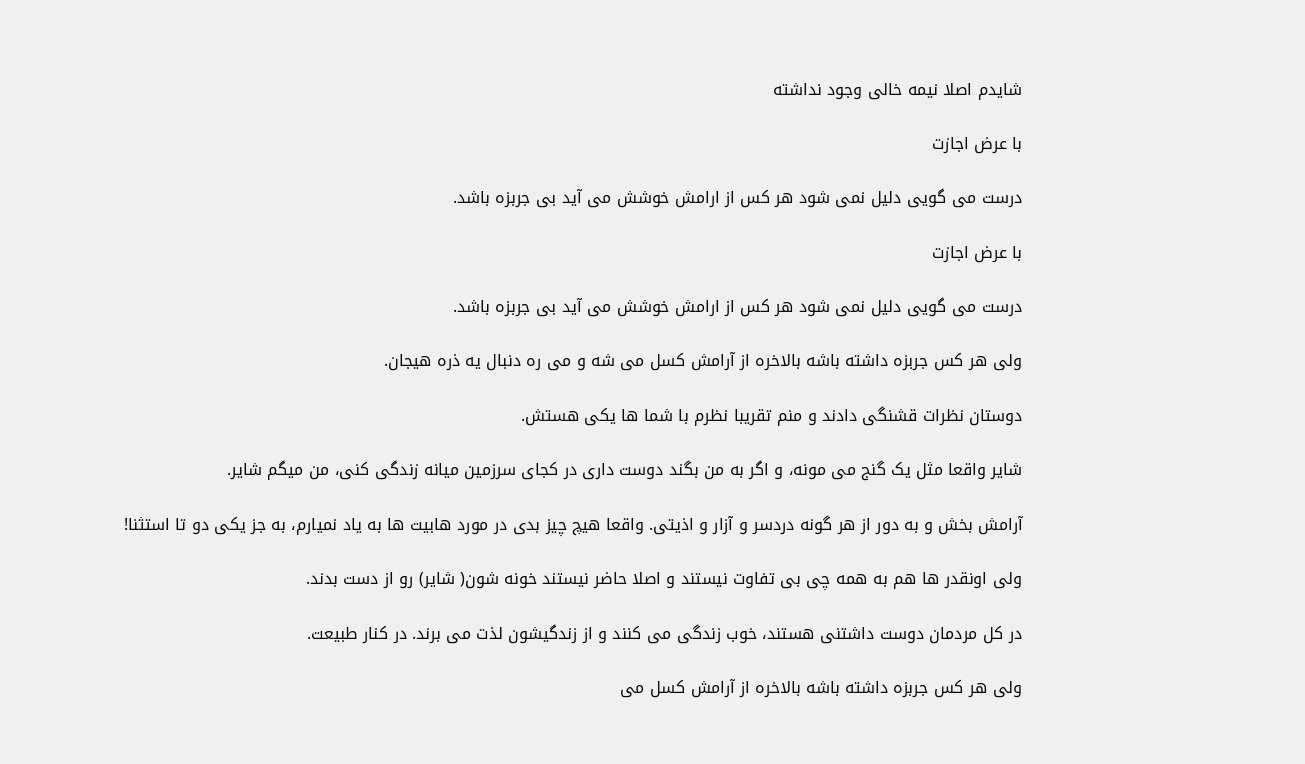شایدم اصلا نیمه خالی وجود نداشته

با عرض اجازت

درست می گویی دلیل نمی شود هر کس از ارامش خوشش می آید بی جربزه باشد.

با عرض اجازت

درست می گویی دلیل نمی شود هر کس از ارامش خوشش می آید بی جربزه باشد.

ولی هر کس جربزه داشته باشه بالاخره از آرامش کسل می شه و می ره دنبال یه ذره هیجان.

دوستان نظرات قشنگی دادند و منم تقریبا نظرم با شما ها یکی هستش.

شایر واقعا مثل یک گنج می مونه، و اگر به من بگند دوست داری در کجای سرزمین میانه زندگی کنی، من میگم شایر.

آرامش بخش و به دور از هر گونه دردسر و آزار و اذیتی. واقعا هیچ چیز بدی در مورد هابیت ها به یاد نمیارم، به جز یکی دو تا استثنا!

ولی اونقدر ها هم به همه چی بی تفاوت نیستند و اصلا حاضر نیستند خونه شون( شایر) رو از دست بدند.

در کل مردمان دوست داشتنی هستند، خوب زندگی می کنند و از زندگیشون لذت می برند. در کنار طبیعت.

ولی هر کس جربزه داشته باشه بالاخره از آرامش کسل می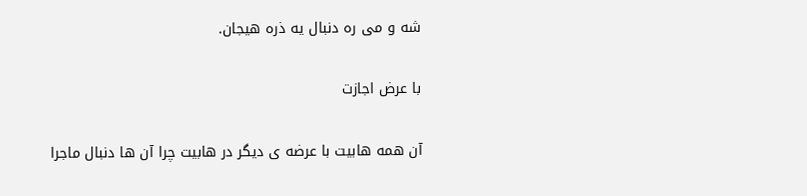شه و می ره دنبال یه ذره هیجان.

با عرض اجازت

آن همه هابیت با عرضه ی دیگر در هابیت چرا آن ها دنبال ماجرا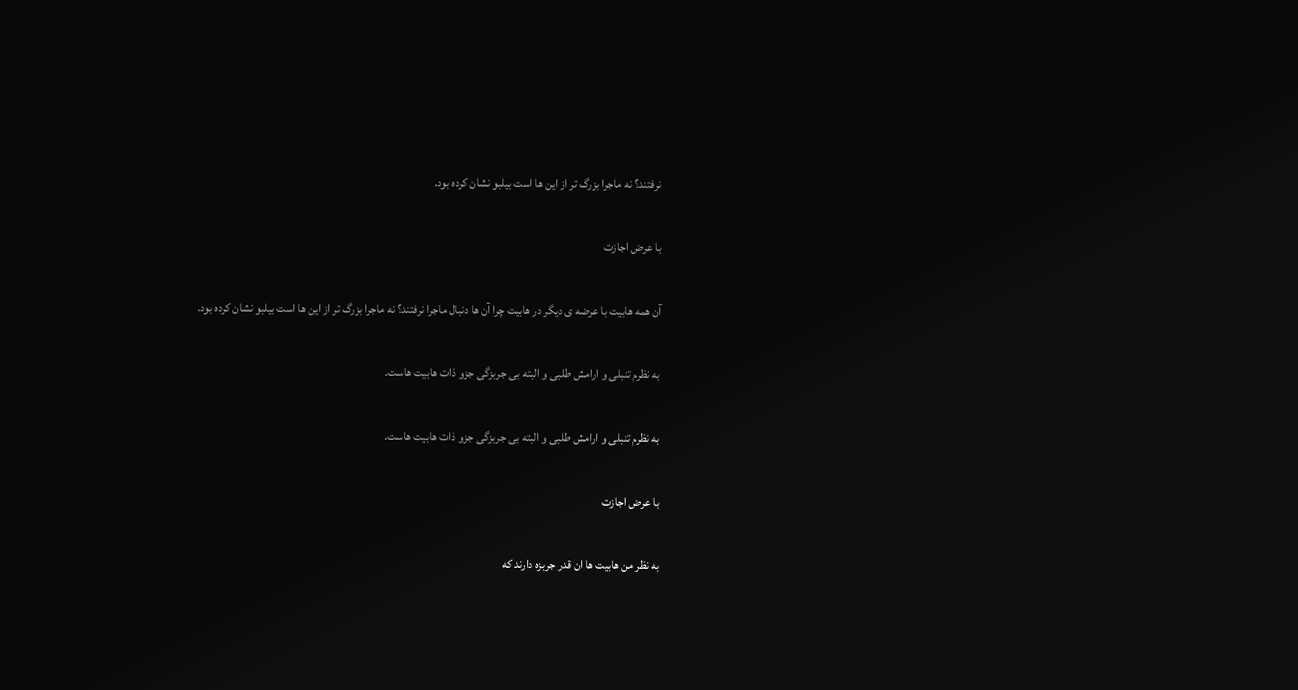نرفتند؟ نه ماجرا بزرگ تر از این ها است بیلبو نشان کرده بود.

با عرض اجازت

آن همه هابیت با عرضه ی دیگر در هابیت چرا آن ها دنبال ماجرا نرفتند؟ نه ماجرا بزرگ تر از این ها است بیلبو نشان کرده بود.

به نظرم تنبلی و ارامش طلبی و البته بی جربزگی جزو ذات هابیت هاست.

به نظرم تنبلی و ارامش طلبی و البته بی جربزگی جزو ذات هابیت هاست.

با عرض اجازت

به نظر من هابیت ها ان قدر جربزه دارند که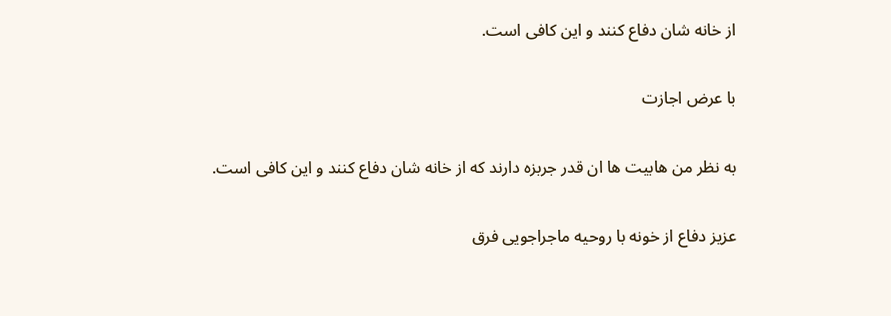از خانه شان دفاع کنند و این کافی است.

با عرض اجازت

به نظر من هابیت ها ان قدر جربزه دارند که از خانه شان دفاع کنند و این کافی است.

عزیز دفاع از خونه با روحیه ماجراجویی فرق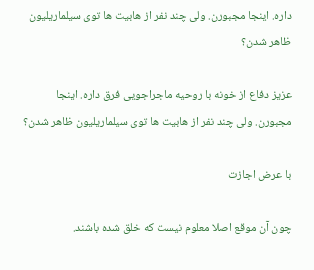داره. اینجا مجبورن. ولی چند نفر از هابیت ها توی سیلماریلیون ظاهر شدن؟

عزیز دفاع از خونه با روحیه ماجراجویی فرق داره. اینجا مجبورن. ولی چند نفر از هابیت ها توی سیلماریلیون ظاهر شدن؟

با عرض اجازت

چون آن موقع اصلا معلوم نیست که خلق شده باشند.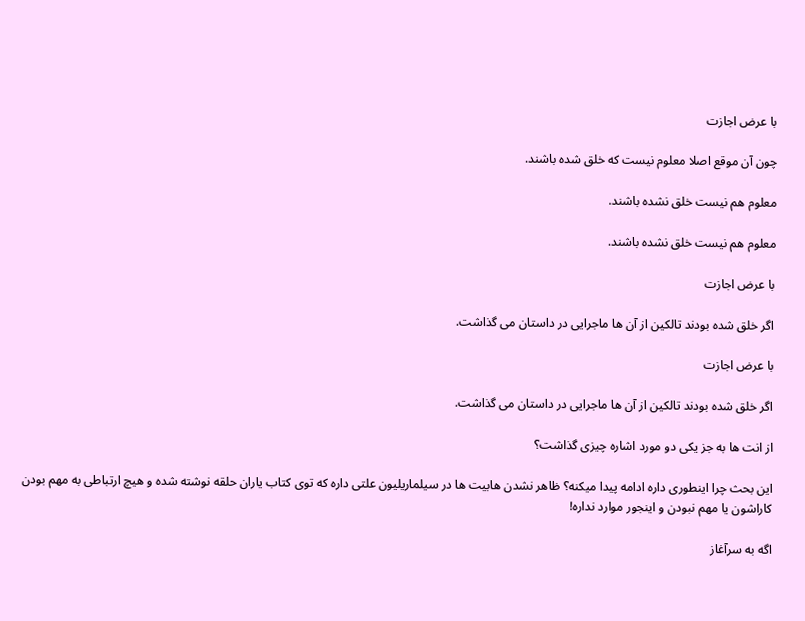با عرض اجازت

چون آن موقع اصلا معلوم نیست که خلق شده باشند.

معلوم هم نیست خلق نشده باشند.

معلوم هم نیست خلق نشده باشند.

با عرض اجازت

اگر خلق شده بودند تالکین از آن ها ماجرایی در داستان می گذاشت.

با عرض اجازت

اگر خلق شده بودند تالکین از آن ها ماجرایی در داستان می گذاشت.

از انت ها به جز یکی دو مورد اشاره چیزی گذاشت؟

این بحث چرا اینطوری داره ادامه پیدا میکنه؟ ظاهر نشدن هابیت ها در سیلماریلیون علتی داره که توی کتاب یاران حلقه نوشته شده و هیچ ارتباطی به مهم بودن کاراشون یا مهم نبودن و اینجور موارد نداره!

اگه به سرآغاز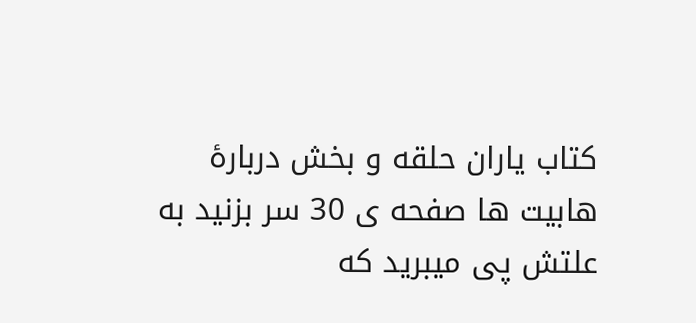کتاب یاران حلقه و بخش دربارۀ هابیت ها صفحه ی 30 سر بزنید به علتش پی میبرید که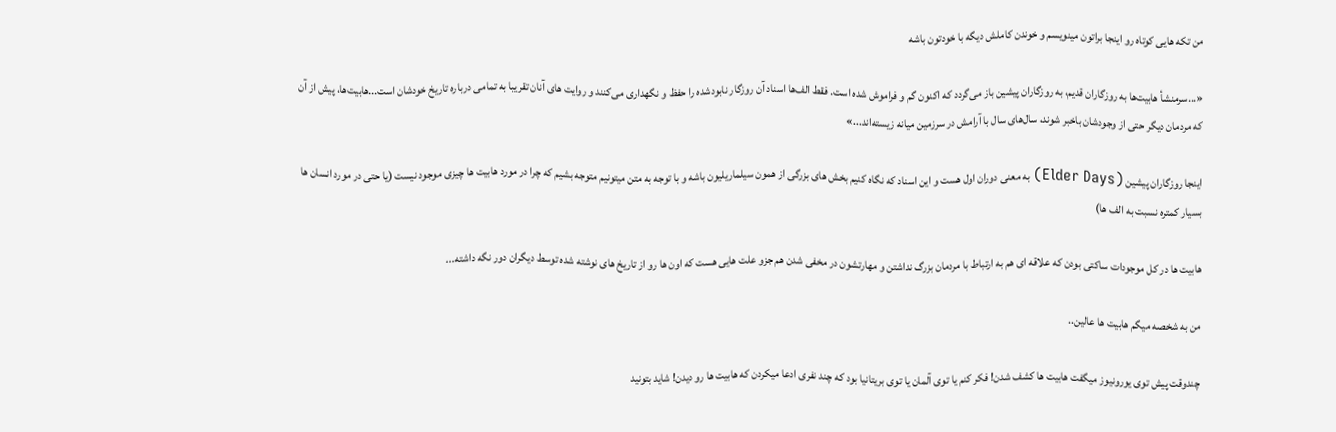من تکه هایی کوتاه رو اینجا براتون مینویسم و خوندن کاملش دیگه با خودتون باشه

«...سرمنشأ هابیت‌ها به روزگاران قدیم، به روزگاران پیشین باز می‌گردد که اکنون گم و فراموش شده است. فقط الف‌ها اسناد آن روزگار نابود‌شده را حفظ و نگهداری می‌کنند و روایت های آنان تقریبا به تمامی درباره تاریخ خودشان است...هابیت‌ها، پیش از آن که مردمان دیگر حتی از وجودشان باخبر شوند، سال‌های سال با آرامش در سرزمین میانه زیسته‌اند...»

اینجا روزگاران پیشین (Elder Days) به معنی دوران اول هست و این اسناد که نگاه کنیم بخش های بزرگی از همون سیلماریلیون باشه و با توجه به متن میتونیم متوجه بشیم که چرا در مورد هابیت ها چیزی موجود نیست (یا حتی در مورد انسان ها بسیار کمتره نسبت به الف ها)

هابیت ها در کل موجودات ساکتی بودن که علاقه ای هم به ارتباط با مردمان بزرگ نداشتن و مهارتشون در مخفی شدن هم جزو علت هایی هست که اون ها رو از تاریخ های نوشته شده توسط دیگران دور نگه داشته...

من به شخصه میگم هابیت ها عالین..

چندوقت پیش توی یورونیوز میگفت هابیت ها کشف شدن! فکر کنم یا توی آلمان یا توی بریتانیا بود که چند نفری ادعا میکردن که هابیت ها رو دیدن! شاید بتونید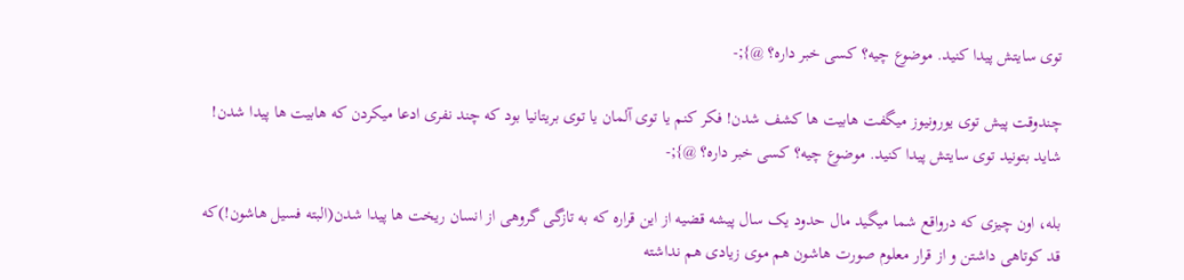توی سایتش پیدا کنید. موضوع چیه؟ کسی خبر داره؟ @};-

چندوقت پیش توی یورونیوز میگفت هابیت ها کشف شدن! فکر کنم یا توی آلمان یا توی بریتانیا بود که چند نفری ادعا میکردن که هابیت ها پیدا شدن! شاید بتونید توی سایتش پیدا کنید. موضوع چیه؟ کسی خبر داره؟ @};-

بله، اون چیزی که درواقع شما میگید مال حدود یک سال پیشه قضیه از این قراره که به تازگی گروهی از انسان ریخت ها پیدا شدن(البته فسیل هاشون!)که قد کوتاهی داشتن و از قرار معلوم صورت هاشون هم موی زیادی هم نداشته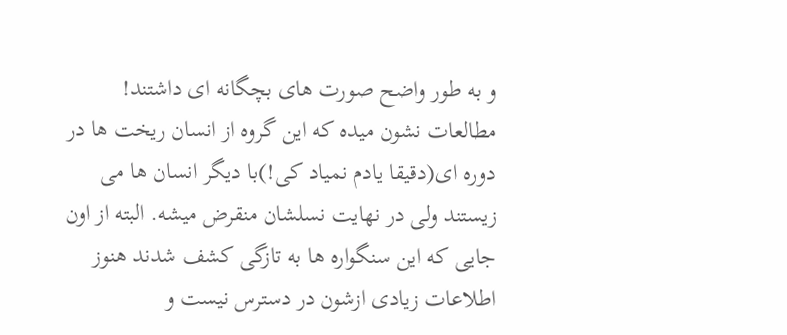و به طور واضح صورت های بچگانه ای داشتند! مطالعات نشون میده که این گروه از انسان ریخت ها در دوره ای(دقیقا یادم نمیاد کی!)با دیگر انسان ها می زیستند ولی در نهایت نسلشان منقرض میشه. البته از اون جایی که این سنگواره ها به تازگی کشف شدند هنوز اطلاعات زیادی ازشون در دسترس نیست و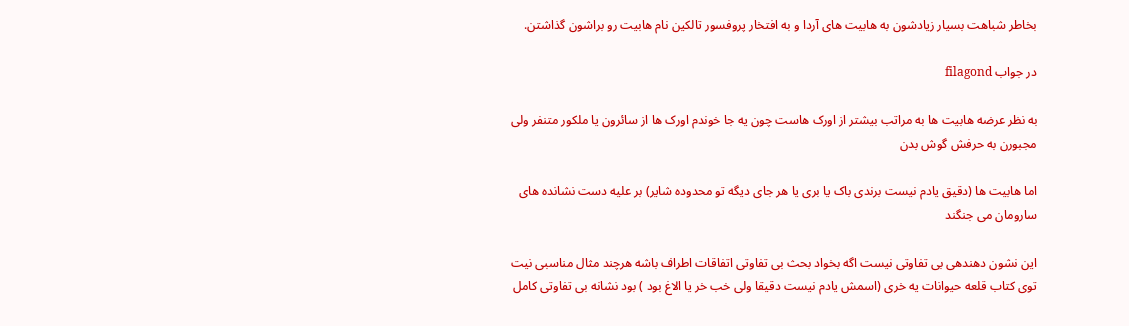بخاطر شباهت بسیار زیادشون به هابیت های آردا و به افتخار پروفسور تالکین نام هابیت رو براشون گذاشتن.

در جواب filagond

به نظر عرضه هابیت ها به مراتب بیشتر از اورک هاست چون یه جا خوندم اورک ها از سائرون یا ملکور متنفر ولی مجبورن به حرفش گوش بدن

اما هابیت ها (دقیق یادم نیست برندی باک یا بری یا هر جای دیگه تو محدوده شایر) بر علیه دست نشانده های سارومان می جنگند

این نشون دهندهی بی تفاوتی نیست اگه بخواد بحث بی تفاوتی اتفاقات اطراف باشه هرچند مثال مناسبی نیت توی کتاب قلعه حیوانات یه خری (اسمش یادم نیست دقیقا ولی خب خر یا الاغ بود ) بود نشانه بی تفاوتی کامل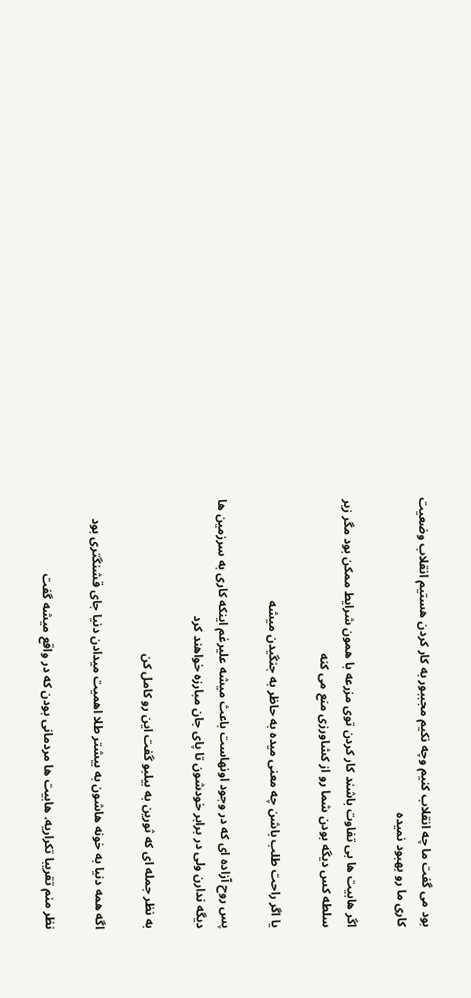بود می گفت ما چه انقلاب کنیم وچه نکیم مجببور به کار کردن هستیم انقلاب وضعیت کاری ما رو بهبود نمیده

اگر هابیت ها بی تفاوت باشند کار کردن توی مزرعه با همون شرایط ممکن بود مگر زیر سلطه کس دیگه بودن شما رو از کشاورزی منع می کنه

یا اگر راحت طلب باشن چه معنی میده به حاظر به جنگیدن میشه

پس روح آزاده ای که در وجود اونهاست باعث میشه علیرغم اینکه کاری به سرزمین ها دیگه ندارن ولی در برابر خودشون تا پای جان مبارزه خواهند کرد

به نظر جمله ای که ثورین به بیلبو گفت این رو کامل کن

اگه همه دنیا به خونه هاشون به بیشتر طلا اهمیت میدادن دنیا جای قشنگتری بود

نظر منم تقریبا تکراریه. هابیت ها مردمانی بودن که در واقع میشه گفت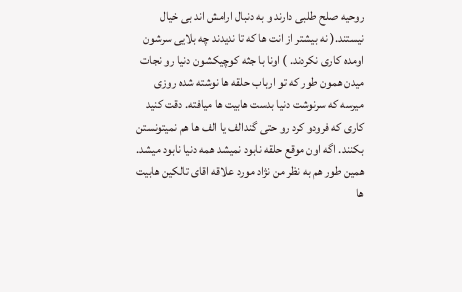روحیه صلح طلبی دارند و به دنبال ارامش اند بی خیال نیستند.( نه بیشتر از انت ها که تا ندیدند چه بلایی سرشون اومده کاری نکردند. ) اونا با جثه کوچیکشون دنیا رو نجات میدن همون طور که تو ارباب حلقه ها نوشته شده روزی میرسه که سرنوشت دنیا بدست هابیت ها میافته. دقت کنید کاری که فرودو کرد رو حتی گندالف یا الف ها هم نمیتونستن بکنند. اگه اون موقع حلقه نابود نمیشد همه دنیا نابود میشد. همین طور هم به نظر من نژاد مورد علاقه اقای تالکین هابیت ها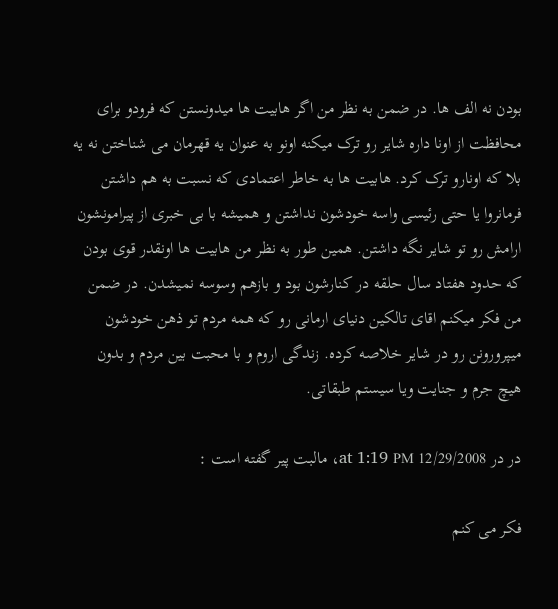بودن نه الف ها. در ضمن به نظر من اگر هابیت ها میدونستن که فرودو برای محافظت از اونا داره شایر رو ترک میکنه اونو به عنوان یه قهرمان می شناختن نه یه بلا که اونارو ترک کرد. هابیت ها به خاطر اعتمادی که نسبت به هم داشتن فرمانروا یا حتی رئیسی واسه خودشون نداشتن و همیشه با بی خبری از پیرامونشون ارامش رو تو شایر نگه داشتن. همین طور به نظر من هابیت ها اونقدر قوی بودن که حدود هفتاد سال حلقه در کنارشون بود و بازهم وسوسه نمیشدن. در ضمن من فکر میکنم اقای تالکین دنیای ارمانی رو که همه مردم تو ذهن خودشون میپرورونن رو در شایر خلاصه کرده. زندگی اروم و با محبت بین مردم و بدون هیچ جرم و جنایت ویا سیستم طبقاتی.

در در 12/29/2008 at 1:19 PM، مالبت پیر گفته است :

فکر می کنم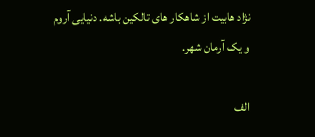نژاد هابيت از شاهکار های تالکين باشه. دنيايی آروم و يک آرمان شهر.

الف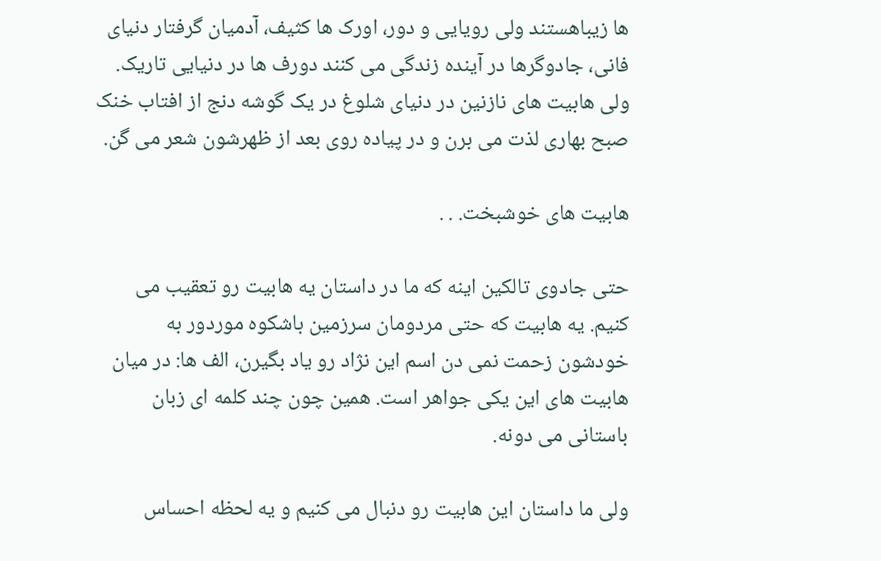ها زيباهستند ولی رويايی و دور، اورک ها کثيف، آدميان گرفتار دنيای فانی، جادوگرها در آينده زندگی می کنند دورف ها در دنيایی تاريک. ولی هابيت های نازنين در دنيای شلوغ در يک گوشه دنج از افتاب خنک صبح بهاری لذت می برن و در پياده روی بعد از ظهرشون شعر می گن.

هابيت های خوشبخت. . .

حتی جادوی تالکين اينه که ما در داستان يه هابيت رو تعقيب می کنيم. يه هابيت که حتی مردومان سرزمين باشکوه موردور به خودشون زحمت نمی دن اسم اين نژاد رو ياد بگيرن، الف ها: در ميان هابيت های اين يکی جواهر است. همين چون چند کلمه ای زبان باستانی می دونه.

ولی ما داستان اين هابيت رو دنبال می کنيم و يه لحظه احساس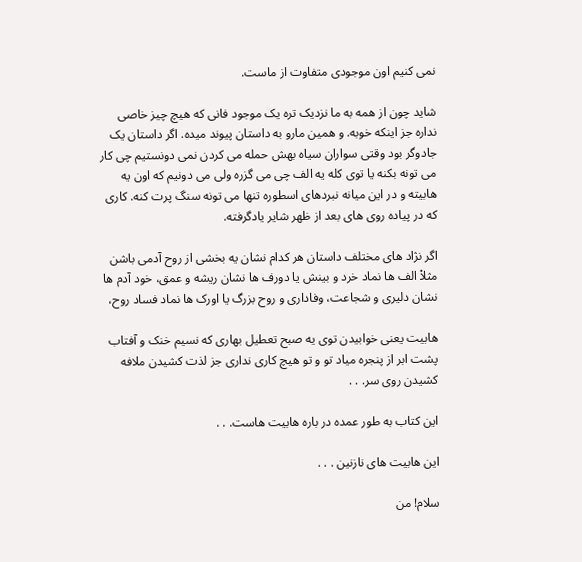نمی کنيم اون موجودی متفاوت از ماست.

شاید چون از همه به ما نزدیک تره یک موجود فانی که هیچ چیز خاصی نداره جز اینکه خوبه. و همين مارو به داستان پيوند ميده. اگر داستان يک جادوگر بود وقتی سواران سياه بهش حمله می کردن نمی دونستيم چی کار می تونه بکنه يا توی کله يه الف چی می گزره ولی می دونيم که اون يه هابيته و در اين ميانه نبردهای اسطوره تنها می تونه سنگ پرت کنه. کاری که در پياده روی های بعد از ظهر شاير يادگرفته.

اگر نژاد های مختلف داستان هر کدام نشان يه بخشی از روح آدمی باشن مثلاْ الف ها نماد خرد و بينش يا دورف ها نشان ريشه و عمق، خود آدم ها نشان دليری و شجاعت، وفاداری و روح بزرگ يا اورک ها نماد فساد روح،

هابيت یعنی خوابيدن توی يه صبح تعطیل بهاری که نسيم خنک و آفتاب پشت ابر از پنجره مياد تو و تو هيچ کاری نداری جز لذت کشيدن ملافه کشيدن روی سر. . .

اين کتاب به طور عمده در باره هابيت هاست. . .

اين هابيت های نازنين . . .

سلام! من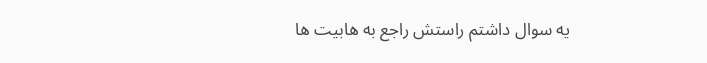یه سوال داشتم راستش راجع به هابیت ها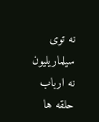نه توی سیلماریلیون نه ارباب حلقه ها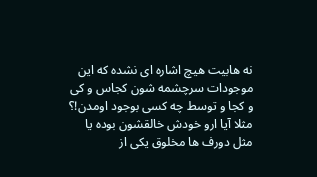نه هابیت هیچ اشاره ای نشده که این موجودات سرچشمه شون کجاس و کی و کجا و توسط چه کسی بوجود اومدن!؟ مثلا آیا ارو خودش خالقشون بوده یا مثل دورف ها مخلوق یکی از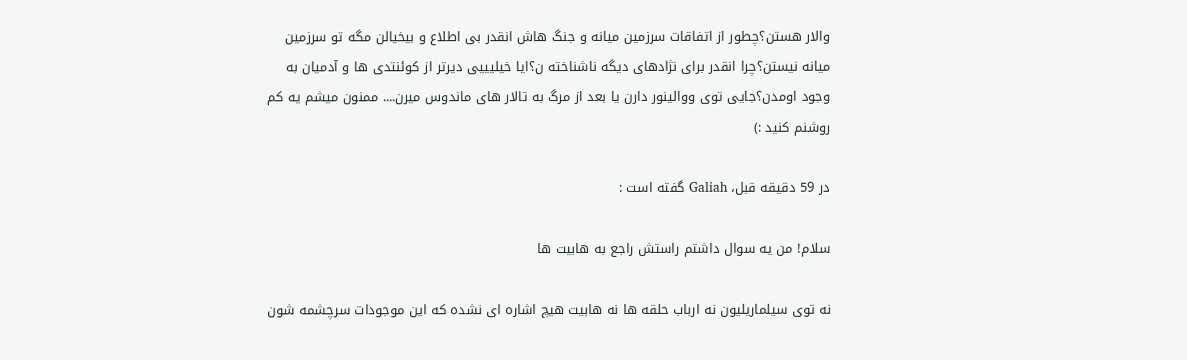والار هستن؟چطور از اتفاقات سرزمین میانه و جنگ هاش انقدر بی اطلاع و بیخیالن مگه تو سرزمین میانه نیستن؟چرا انقدر برای نژادهای دیگه ناشناخته ن؟ایا خیلیییی دیرتر از کوئنتدی ها و آدمیان به وجود اومدن؟جایی توی ووالینور دارن یا بعد از مرگ به تالار های ماندوس میرن.... ممنون میشم یه کم روشنم کنید :)

در 59 دقیقه قبل، Galiah گفته است :

سلام! من یه سوال داشتم راستش راجع به هابیت ها

نه توی سیلماریلیون نه ارباب حلقه ها نه هابیت هیچ اشاره ای نشده که این موجودات سرچشمه شون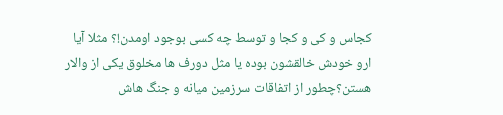کجاس و کی و کجا و توسط چه کسی بوجود اومدن!؟ مثلا آیا ارو خودش خالقشون بوده یا مثل دورف ها مخلوق یکی از والار هستن؟چطور از اتفاقات سرزمین میانه و جنگ هاش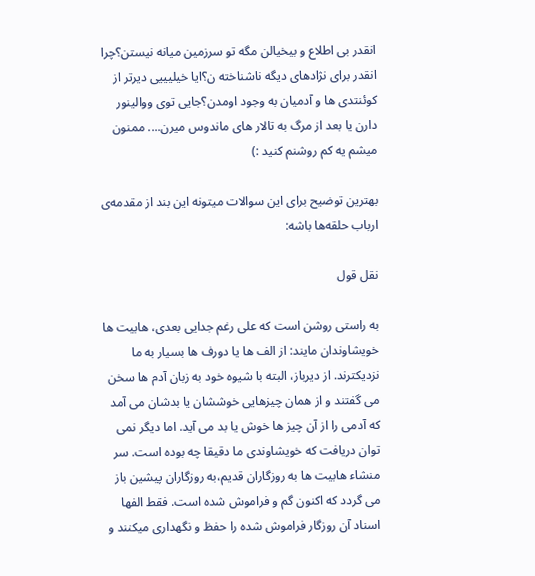انقدر بی اطلاع و بیخیالن مگه تو سرزمین میانه نیستن؟چرا انقدر برای نژادهای دیگه ناشناخته ن؟ایا خیلیییی دیرتر از کوئنتدی ها و آدمیان به وجود اومدن؟جایی توی ووالینور دارن یا بعد از مرگ به تالار های ماندوس میرن.... ممنون میشم یه کم روشنم کنید :)

بهترین توضیح برای این سوالات میتونه این بند از مقدمه‌ی ارباب حلقه‌ها باشه:

نقل قول

به راستی روشن است که علی رغم جدايی بعدی، هابيت ها خويشاوندان مايند: از الف ها يا دورف ها بسيار به ما نزديکترند. از ديرباز، البته با شيوه خود به زبان آدم ها سخن می گفتند و از همان چيزهايی خوششان يا بدشان می آمد که آدمی را از آن چيز ها خوش يا بد می آيد. اما ديگر نمی توان دريافت که خويشاوندی ما دقيقا چه بوده است. سر منشاء هابيت ها به روزگاران قديم،به روزگاران پيشين باز می گردد که اکنون گم و فراموش شده است. فقط الفها اسناد آن روزگار فراموش شده را حفظ و نگهداری میکنند و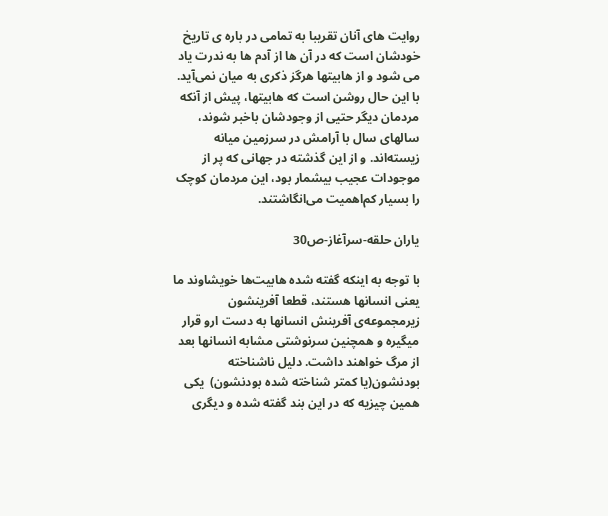روايت های آنان تقريبا به تمامی در باره ی تاريخ خودشان است که در آن ها از آدم ها به ندرت ياد می شود و از هابیتها هرگز ذکری به میان نمی‌آید. با این حال روشن است که هابیتها، پیش از آنکه مردمان دیگر حتیی از وجودشان باخبر شوند، سالهای سال با آرامش در سرزمین میانه زیسته‌اند. و از این گذشته در جهانی که پر از موجودات عجیب بیشمار بود، این مردمان کوچک را بسیار کم‌اهمیت می‌انگاشتند.

یاران حلقه-سرآغاز-ص30

با توجه به اینکه گفته شده هابیت‌ها خویشاوند ما یعنی انسانها هستند، قطعا آفرینشون زیرمجموعه‌ی آفرینش انسانها به دست ارو قرار میگیره و همچنین سرنوشتی مشابه انسانها بعد از مرگ خواهند داشت. دلیل ناشناخته بودنشون(یا کمتر شناخته شده بودنشون)  یکی همین چیزیه که در این بند گفته شده و دیگری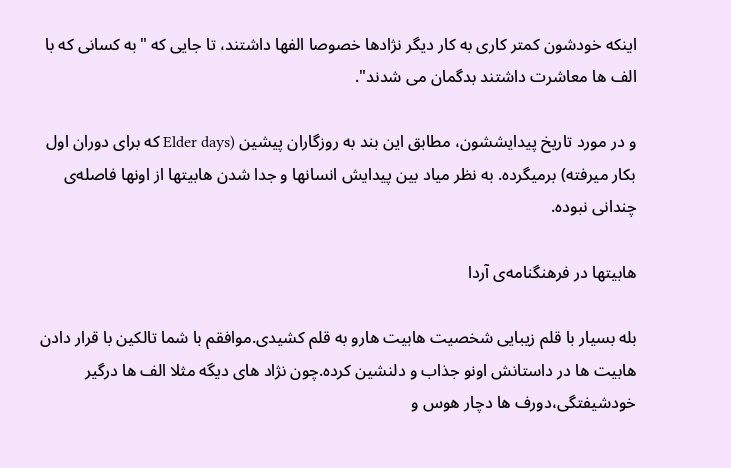اینکه خودشون کمتر کاری به کار دیگر نژادها خصوصا الفها داشتند، تا جایی که "به کسانی که با الف ها معاشرت داشتند بدگمان می شدند".

و در مورد تاریخ پیدایششون، مطابق این بند به روزگاران پیشین (Elder days که برای دوران اول بکار میرفته) برمیگرده. به نظر میاد بین پیدایش انسانها و جدا شدن هابیتها از اونها فاصله‌ی چندانی نبوده.

هابیتها در فرهنگنامه‌ی آردا

بله بسیار با قلم زیبایی شخصیت هابیت هارو به قلم کشیدی.موافقم با شما تالکین با قرار دادن هابیت ها در داستانش اونو جذاب و دلنشین کرده.چون نژاد های دیگه مثلا الف ها درگیر خودشیفتگی،دورف ها دچار هوس و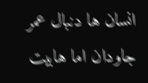انسان ها دنبال عمر جاودان اما هابیت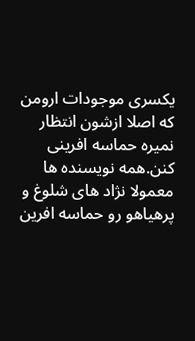یکسری موجودات ارومن که اصلا ازشون انتظار نمیره حماسه افرینی کنن.همه نویسنده ها معمولا نژاد های شلوغ و پرهیاهو رو حماسه افرین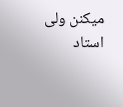میکنن ولی استاد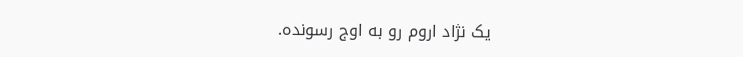یک نژاد اروم رو به اوج رسونده.